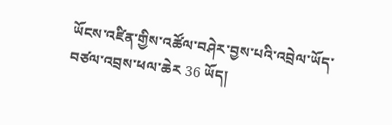ཡོངས་འཛིན་གྱིས་འཚོལ་བཤེར་བྱས་པའི་འབྲེལ་ཡོད་བཙལ་འབྲས་ཕལ་ཆེར 36 ཡོད།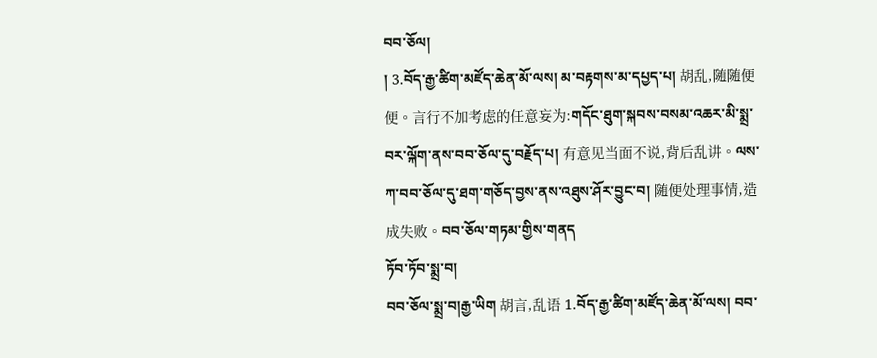བབ་ཅོལ།
། 3.བོད་རྒྱ་ཚིག་མཛོད་ཆེན་མོ་ལས། མ་བརྟགས་མ་དཔྱད་པ། 胡乱,随随便便。言行不加考虑的任意妄为:གདོང་ཐུག་སྐབས་བསམ་འཆར་མི་སྨྲ་བར་ལྐོག་ནས་བབ་ཅོལ་དུ་བརྗོད་པ། 有意见当面不说,背后乱讲。ལས་ཀ་བབ་ཅོལ་དུ་ཐག་གཅོད་བྱས་ནས་འཐུས་ཤོར་བྱུང་བ། 随便处理事情,造成失败。བབ་ཅོལ་གཏམ་གྱིས་གནད
ཏོབ་ཏོབ་སྨྲ་བ།
བབ་ཅོལ་སྨྲ་བ།རྒྱ་ཡིག 胡言,乱语 1.བོད་རྒྱ་ཚིག་མཛོད་ཆེན་མོ་ལས། བབ་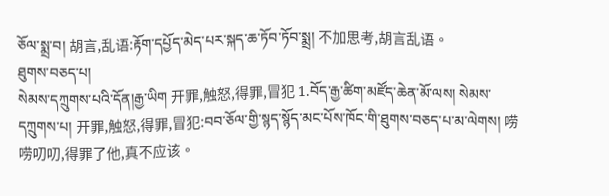ཅོལ་སྨྲ་བ། 胡言,乱语:རྟོག་དཔྱོད་མེད་པར་སྐད་ཆ་ཏོབ་ཏོབ་སྨྲ། 不加思考,胡言乱语。
ཐུགས་བཅད་པ།
སེམས་དཀྲུགས་པའི་དོན།རྒྱ་ཡིག 开罪,触怒,得罪,冒犯 1.བོད་རྒྱ་ཚིག་མཛོད་ཆེན་མོ་ལས། སེམས་དཀྲུགས་པ། 开罪,触怒,得罪,冒犯:བབ་ཅོལ་གྱི་སྙད་སྙོད་མང་པོས་ཁོང་གི་ཐུགས་བཅད་པ་མ་ལེགས། 唠唠叨叨,得罪了他,真不应该。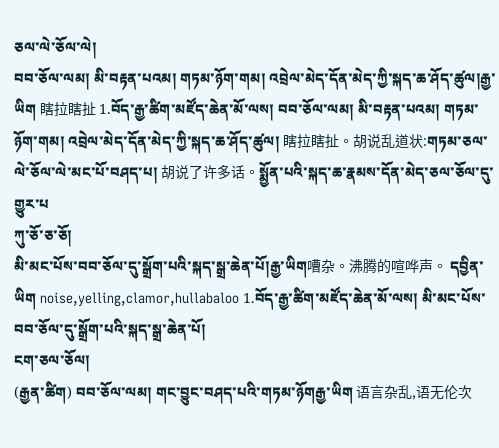ཅལ་ལེ་ཅོལ་ལེ།
བབ་ཅོལ་ལམ། མི་བརྟན་པའམ། གཏམ་ཉོག་གམ། འབྲེལ་མེད་དོན་མེད་ཀྱི་སྐད་ཆ་ཤོད་ཚུལ།རྒྱ་ཡིག 瞎拉瞎扯 1.བོད་རྒྱ་ཚིག་མཛོད་ཆེན་མོ་ལས། བབ་ཅོལ་ལམ། མི་བརྟན་པའམ། གཏམ་ཉོག་གམ། འབྲེལ་མེད་དོན་མེད་ཀྱི་སྐད་ཆ་ཤོད་ཚུལ། 瞎拉瞎扯。胡说乱道状:གཏམ་ཅལ་ལེ་ཅོལ་ལེ་མང་པོ་བཤད་པ། 胡说了许多话。སྨྱོན་པའི་སྐད་ཆ་རྣམས་དོན་མེད་ཅལ་ཅོལ་དུ་གྱུར་པ
ཀུ་ཅོ་ཅ་ཅོ།
མི་མང་པོས་བབ་ཅོལ་དུ་སྒྲོག་པའི་སྐད་སྒྲ་ཆེན་པོ།རྒྱ་ཡིག嘈杂。沸腾的喧哗声。 དབྱིན་ཡིག noise,yelling,clamor,hullabaloo 1.བོད་རྒྱ་ཚིག་མཛོད་ཆེན་མོ་ལས། མི་མང་པོས་བབ་ཅོལ་དུ་སྒྲོག་པའི་སྐད་སྒྲ་ཆེན་པོ།
ངག་ཅལ་ཅོལ།
(རྒྱན་ཚིག) བབ་ཅོལ་ལམ། གང་བྱུང་བཤད་པའི་གཏམ་ཉོགརྒྱ་ཡིག 语言杂乱,语无伦次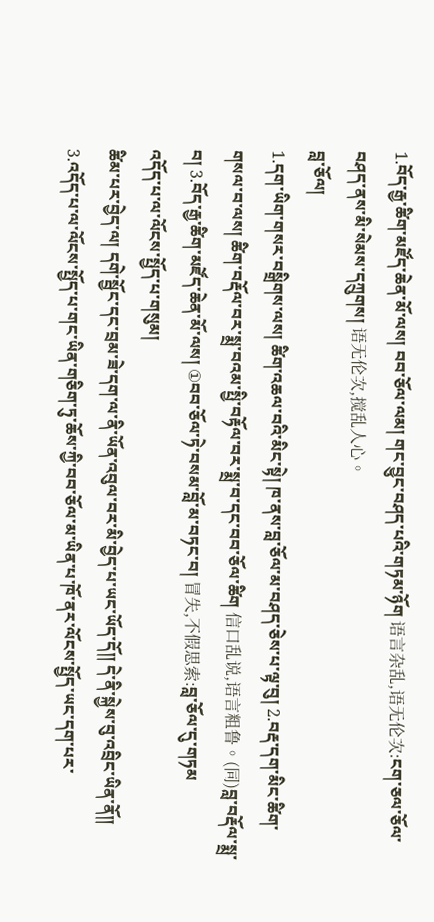1.བོད་རྒྱ་ཚིག་མཛོད་ཆེན་མོ་ལས། བབ་ཅོལ་ལམ། གང་བྱུང་བཤད་པའི་གཏམ་ཉོག 语言杂乱,语无伦次:ངག་ཅལ་ཅོལ་བཤད་ནས་མི་སེམས་དཀྲུགས། 语无伦次,搅乱人心。
བླ་ཅོལ།
1.དག་ཡིག་གསར་བསྒྲིགས་ལས། ཚིག་འཆལ་བའི་མིང་སྟེ། ཁ་ནས་བླ་ཅོལ་མ་བཤད་ཅེས་པ་ལྟ་བུ། 2.བརྡ་དག་མིང་ཚིག་གསལ་བ་ལས། ཚིག་བརྡོལ་བར་སྨྲ་བའམ་སྤྱི་བརྟོལ་བར་སྨྲ་བ་དང་བབ་ཅོལ་ཚིག 信口乱说,语言粗鲁。(同)བླ་བརྡོལ་སྨྲ་བ། 3.བོད་རྒྱ་ཚིག་མཛོད་ཆེན་མོ་ལས། ①བབ་ཅོལ་ཏེ་བསམ་བློ་མ་བཏང་བ། 冒失,不假思索:བླ་ཅོལ་དུ་གཏམ
འདོད་པ་ལ་ལོངས་སྤྱོད་པ་གསུམ།
ཚིམ་པར་བྱེད་ལ། དགེ་སྦྱོང་དང་བྲམ་ཟེ་དག་ལ་ནི་ཡོན་འབུལ་བར་མི་བྱེད་པ་ཡང་ཡོད་དོ༎ དེ་ནི་སྐྱེས་བུ་འབྲིང་ཡིན་ནོ༎ 3.འདོད་པ་ལ་ལོངས་སྤྱོད་པ་གང་ཡིན་གཅིག་ཏུ་ཆོས་ཀྱི་བབ་ཅོལ་མ་ཡིན་པ་ཁོ་ནར་ལོངས་སྤྱོད་ཡང་དག་པར་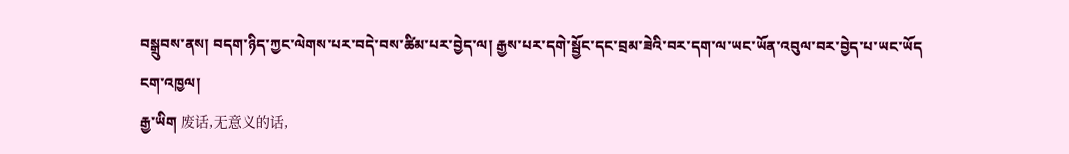བསྒྲུབས་ནས། བདག་ཉིད་ཀྱང་ལེགས་པར་བདེ་བས་ཚིམ་པར་བྱེད་ལ། རྒྱས་པར་དགེ་སྦྱོང་དང་བྲམ་ཟེའི་བར་དག་ལ་ཡང་ཡོན་འབུལ་བར་བྱེད་པ་ཡང་ཡོད
ངག་འཁྱལ།
རྒྱ་ཡིག 废话,无意义的话,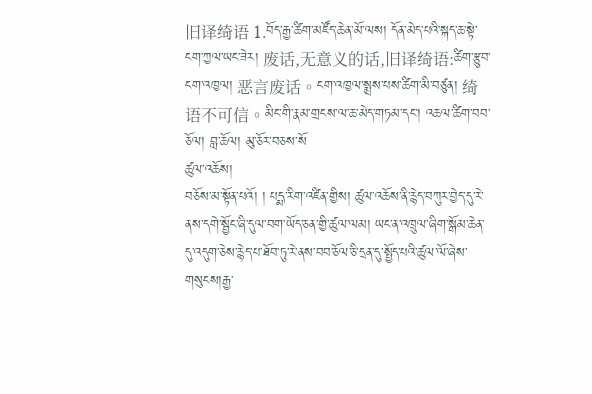旧译绮语 1.བོད་རྒྱ་ཚིག་མཛོད་ཆེན་མོ་ལས། དོན་མེད་པའི་སྐད་ཆ་སྟེ་ངག་ཀྱལ་ཡང་ཟེར། 废话,无意义的话,旧译绮语:ཚིག་རྩུབ་ངག་འཁྱལ། 恶言废话。ངག་འཁྱལ་སྨྲས་པས་ཚིག་མི་བཙུན། 绮语不可信。མིང་གི་རྣམ་གྲངས་ལ་ཆ་མེད་གཏམ་དང་། འཆལ་ཚིག་བབ་ཅོལ། བླ་ཆོལ། མུ་ཅོར་བཅས་སོ
ཚུལ་འཆོས།
བཅོས་མ་སྟོན་པའོ། ། པདྨ་རིག་འཛིན་གྱིས། ཚུལ་འཆོས་ནི་རྙེད་བཀུར་བྱེད་དུ་རེ་ནས་དགེ་སྦྱོང་ཞི་དུལ་བག་ཡོད་ཅན་གྱི་ཚུལ་ལམ། ཡང་ན་འཁྲུལ་ཞིག་སྒོམ་ཆེན་དུ་འདུག་ཅེས་རྙེད་པ་ཐོབ་ཏུ་རེ་ནས་བབ་ཅོལ་ཅི་དྲན་དུ་སྤྱོད་པའི་ཚུལ་ལོ་ཞེས་གསུངས།རྒྱ་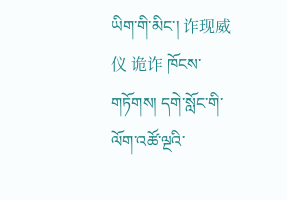ཡིག་གི་མིང་། 诈现威仪 诡诈 ཁོངས་གཏོགས། དགེ་སློང་གི་ལོག་འཚོ་ལྔའི་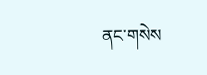ནང་གསེས